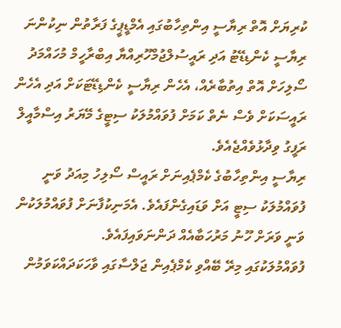ކުރިޔަށް އޮތް ރިޔާސީ އިންތިހާބުގައި އެމްޑީޕީގެ ފަރާތުން ނިކުންނަ ރިޔާސީ ކެންޑިޑޭޓު އަދި ރައީސުލްޖުމްހޫރިއްޔާ އިބްރާހީމް މުހައްމަދު ސޯލިހަށް އޮތް އިތުބާރެއް، އެހެން ރިޔާސީ ކެންޑިޑޭޓަކަށް އަދި އެހެން ރައީސަކަށް ވެސް ނެތް ކަމަށް ފުވައްމުލަކު ސިޓީގެ މޭޔަރު އިސްމާއީލް ރަފީގު ވިދާޅުވެއްޖެއެވެ.
ރިޔާސީ އިންތިހާބުގެ ކެމްޕެއިނަށް ރައީސް ސޯލިހު މިއަދު ވަނީ ފުވައްމުލަކު ސިޓީ އަށް ވަޑައިގެންފައެވެ. އެމަނިކުފާނަށް ފުވައްމުލަކުން ވަނީ ވަރަށް ހޫނު މަރުހަބާއެއް ދަންނަވައިފައެވެ.
ފުވައްމުލަކުގައި މިރޭ ބޭއްވި ކެމްޕެއިން ޖަލްސާގައި ވާހަކަދައްކަވަމުން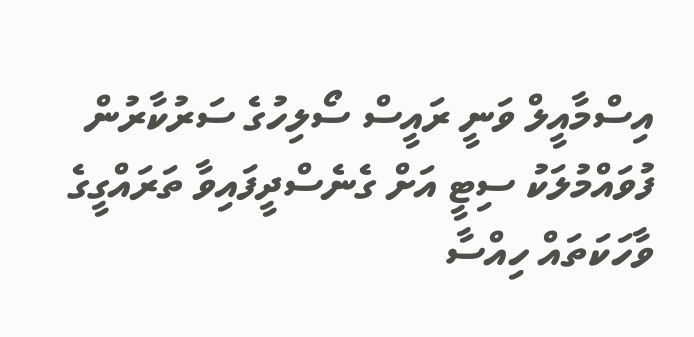އިސްމާއީލް ވަނީ ރައީސް ސޯލިހުގެ ސަރުކާރުން ފުވައްމުލަކު ސިޓީ އަށް ގެނެސްދީފައިވާ ތަރައްގީގެ ވާހަކަތައް ހިއްސާ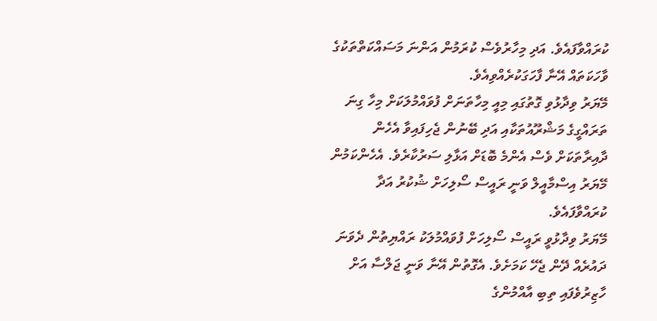ކުރައްވާފައެވެ. އަދި މިހާރުވެސް ކުރަމުން އަންނަ މަސައްކަތްތަކުގެ ވާހަކަތައް އޭނާ ފާހަގަކުރެއްވިއެވެ.
މޭޔަރު ވިދާޅުވި ގޮތުގައި މިއީ މިހާތަނަށް ފުވައްމުލަކަށް މިހާ ގިނަ ތަރައްގީގެ މަޝްރޫއުތަކާއި އަދި ބޭނުން ޖެހިފައިވާ އެހެން ދާއިރާތަކަށް ވެސް އެންމެ ބޮޑަށް އަޅާލި ސަރުކާރެވެ. އެހެންކަމުން މޭޔަރު އިސްމާއީލް ވަނީ ރައީސް ސޯލިހަށް ޝުކުރު އަދާ ކުރައްވާފައެވެ.
މޭޔަރު ވިދާޅުވީ ރައީސް ސޯލިހަށް ފުވައްމުލަކު ރައްޔިތުން ދެވަނަ ދައުރެއް ދޭން ޖެހޭ ކަމަށެވެ. އެގޮތުން އޭނާ ވަނީ ޖަލްސާ އަށް ހާޒިރުވެފައި ތިބި އާއްމުންގެ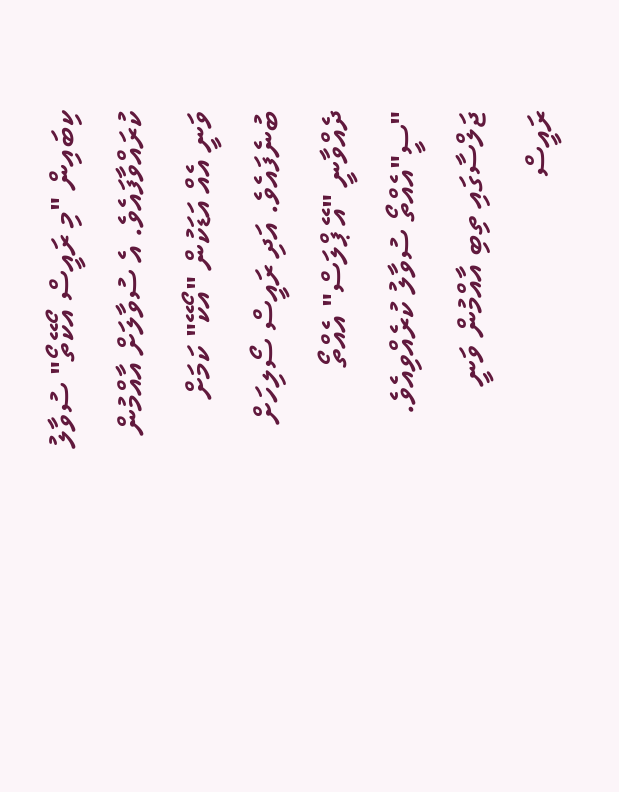ކިބައިން "މި ރައީސް އޯކޭތޯ" ސުވާލު ކުރައްވާފައެވެ. އެ ސުވާލަށް އާއްމުން ވަނީ އެއް އަޑަކުން "އޯކޭ" ކަމަށް ބުނެފައެވެ. އަދި ރައީސް ސޯލިހަށް ދެއްވާނީ "އޭ ޕްލަސް" އެއްތޯ "ސީ"އެއްތޯ ސުވާލު ކުރެއްވިއެވެ. ޖަލްސާގައި ތިބި އާއްމުން ވަނީ ރައީސް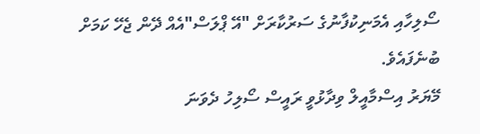ސޯލިހާއި އެމަނިކުފާނުގެ ސަރުކާރަށް "އޭ ޕްލަސް"އެއް ދޭން ޖެހޭ ކަމަށް ބުނެފައެވެ.
މޭޔަރު އިސްމާއީލް ވިދާޅުވީ ރައީސް ސޯލިހު ދެވަނަ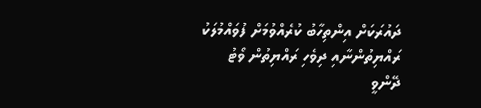ދައުރަކަށް އިންތިހާބު ކުރެއްވުމަށް ފުވައްމުލަކު ރައްޔިތުންނާއި ދިވެހި ރައްޔިތުން ވޯޓު ދޭންވީ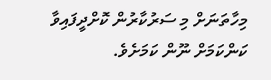މިހާތަނަށް މި ސަރުކާރުން ކޮށްދީފައިވާ ކަންކަމަށް ނޫން ކަމަށެވެ.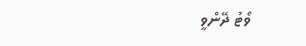ވޯޓު ދޭންވީ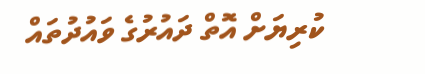ކުރިޔަށް އޮތް ދައުރުގެ ވައުދުތައް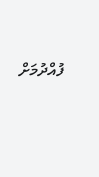ފުއްދުމަށް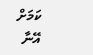ކަމަށް އޭނާ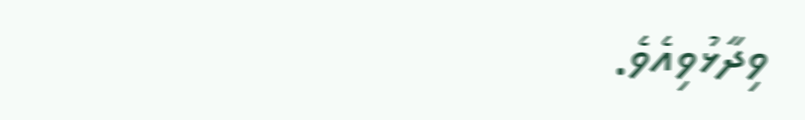ވިދާޅުވިއެވެ.